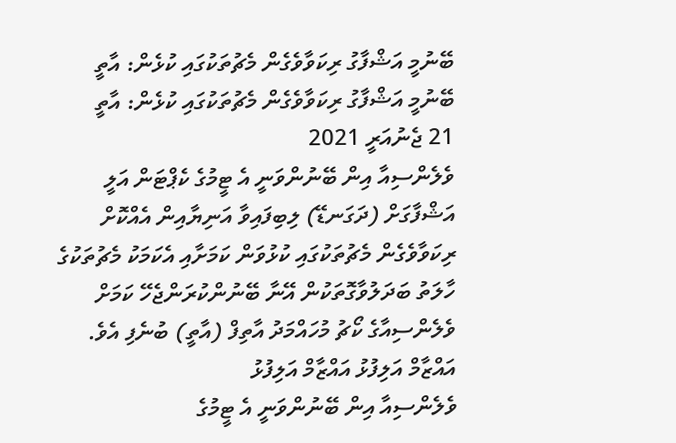ބޭނުމީ އަޝްފާގު ރިކަވާވެގެން މެޗުތަކުގައި ކުޅެން: އާތީ
ބޭނުމީ އަޝްފާގު ރިކަވާވެގެން މެޗުތަކުގައި ކުޅެން: އާތީ
21 ޖެނުއަރީ 2021
ވެލެންސިއާ އިން ބޭނުންވަނީ އެ ޓީމުގެ ކެޕްޓަން އަލީ އަޝްފާގަށް (ދަގަނޑޭ) ލިބިފައިވާ އަނިޔާއިން އެއްކޮށް ރިކަވާވެގެން މެޗުތަކުގައި ކުޅުވަން ކަމަށާއި އެކަމަކު މެޗުތަކުގެ ހާލަތު ބަދަލުވާގޮތަކުން އޭނާ ބޭނުންކުރަންޖެހޭ ކަމަށް ވެލެންސިއާގެ ކޯޗު މުހައްމަދު އާތިފް (އާތީ) ބުނެފި އެވެ.
އައްޒާމް އަލިފުޅު އައްޒާމް އަލިފުޅު
ވެލެންސިއާ އިން ބޭނުންވަނީ އެ ޓީމުގެ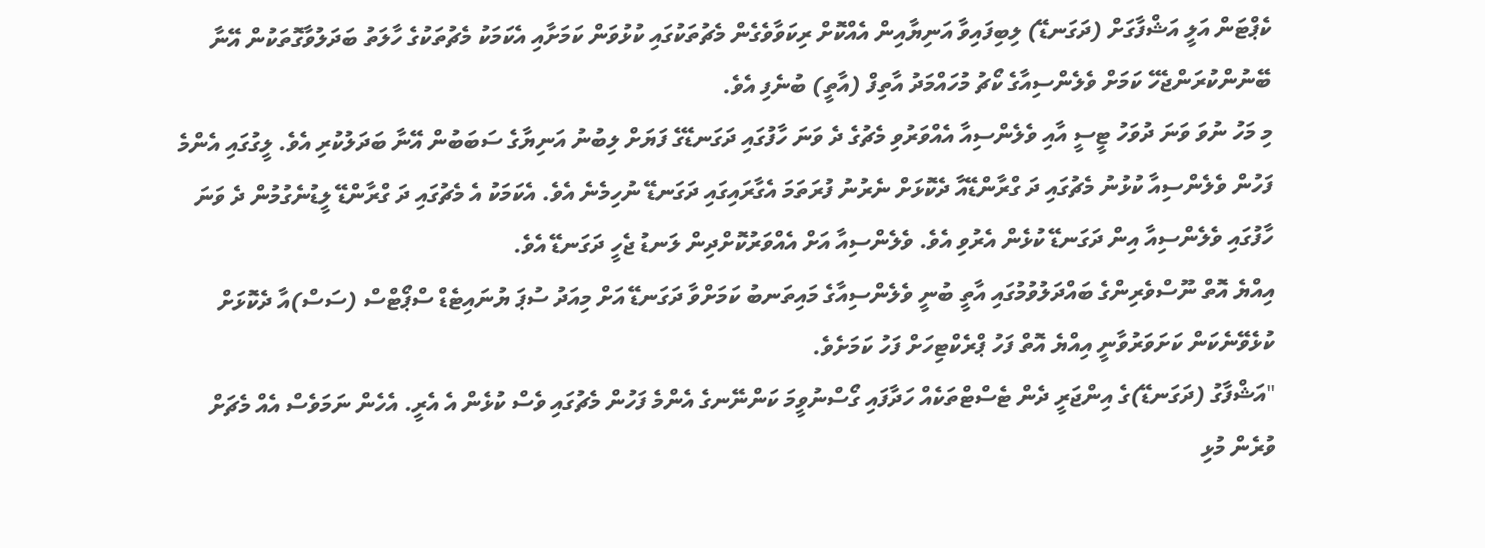ކެޕްޓަން އަލީ އަޝްފާގަށް (ދަގަނޑޭ) ލިބިފައިވާ އަނިޔާއިން އެއްކޮށް ރިކަވާވެގެން މެޗުތަކުގައި ކުޅުވަން ކަމަށާއި އެކަމަކު މެޗުތަކުގެ ހާލަތު ބަދަލުވާގޮތަކުން އޭނާ ބޭނުންކުރަންޖެހޭ ކަމަށް ވެލެންސިއާގެ ކޯޗު މުހައްމަދު އާތިފް (އާތީ) ބުނެފި އެވެ.
މި މަހު ނުވަ ވަނަ ދުވަހު ޓީސީ އާއި ވެލެންސިއާ އެއްވަރުވި މެޗުގެ ދެ ވަނަ ހާފުގައި ދަގަނޑޭގެ ފަޔަށް ލިބުނު އަނިޔާގެ ސަބަބުން އޭނާ ބަދަލުކުރި އެވެ. ލީގުގައި އެންމެ ފަހުން ވެލެންސިއާ ކުޅުނު މެޗުގައި ދަ ގްރާންޑޭއާ ދެކޮޅަށް ނެރުނު ފުރަތަމަ އެގާރައިގައި ދަގަނޑޭ ނުހިމެނެ އެވެ. އެކަމަކު އެ މެޗުގައި ދަ ގްރާންޑޭ ލީޑުނެގުމުން ދެ ވަނަ ހާފުގައި ވެލެންސިއާ އިން ދަގަނޑޭ ކުޅެން އެރުވި އެވެ. ވެލެންސިއާ އަށް އެއްވަރުކޮށްދިން ލަނޑު ޖެހީ ދަގަނޑޭ އެވެ.
އިއްޔެ އޮތް ނޫސްވެރިންގެ ބައްދަލުވުމުގައި އާތީ ބުނީ ވެލެންސިއާގެ މައިތަނބު ކަމަށްވާ ދަގަނޑޭ އަށް މިއަދު ސުޕަ ޔުނައިޓެޑް ސްޕޯޓްސް (ސަސް)އާ ދެކޮޅަށް ކުޅެވޭނެކަން ކަށަވަރުވާނީ އިއްޔެ އޮތް ފަހު ޕްރެކްޓިހަށް ފަހު ކަމަށެވެ.
"އަޝްފާގު (ދަގަނޑޭ)ގެ އިންޖަރީ ދެން ޓެސްޓްތަކެއް ހަދާފައި ގޯސްނުވީމަ ކަންނޭނގެ އެންމެ ފަހުން މެޗުގައި ވެސް ކުޅެން އެ އެރީ. އެހެން ނަމަވެސް އެއް މެޗަށް ވުރެން މުޅި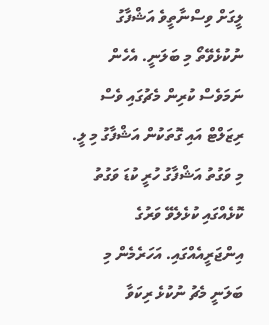ލީގަށް ވިސްނާތީވެ އަޝްފާގު ނުކުޅެވޭތޯ މި ބަލަނީ. އެހެން ނަމަވެސް ކުރިން މެޗުގައި ވެސް ރިޒަލްޓް އައި ގޮތަކުން އަޝްފާގު މި ލީ. މި ވަގުތު އަޝްފާގު ހުރީ ކުޑަ ވަގުތު ކޮޅެއްގައި ކުޅެލެވޭ ވަރުގެ އިންޖަރީއެއްގައި. އަހަރެމެން މި ބަލަނީ މެޗު ނުކުޅެ ރިކަވާ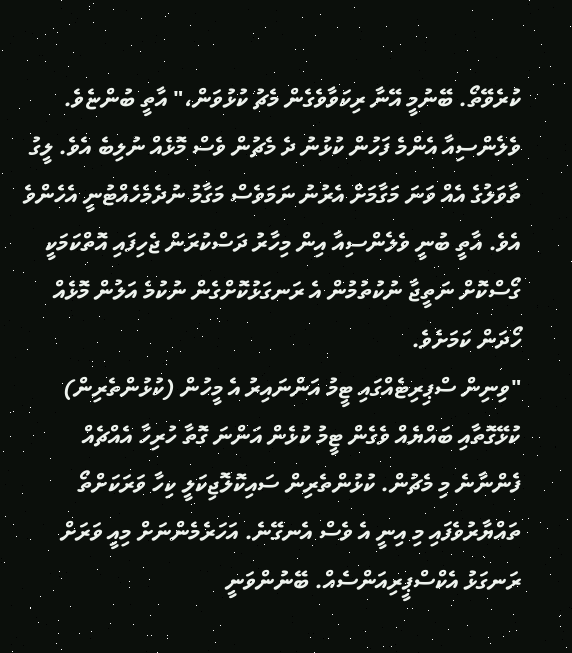ކުރެވޭތޯ. ބޭނުމީ އޭނާ ރިކަވާވެގެން މެޗު ކުޅުވަން،" އާތީ ބުންޏެވެ.
ވެލެންސިއާ އެންމެ ފަހުން ކުޅުނު ދެ މެޗުން ވެސް މޮޅެއް ނުލިބެ އެވެ. ލީގު ތާވަލުގެ އެއް ވަނަ މަގާމަށް އެރުނު ނަމަވެސް މަގާމު ނުދެމެހެއްޓުނީ އެހެންވެ އެވެ. އާތީ ބުނީ ވެލެންސިއާ އިން މިހާރު ދަސްކުރަން ޖެހިފައި އޮތްކަމަކީ ގޯސްކޮށް ނަތީޖާ ނުކުތުމުން އެ ރަނގަޅުކޮށްގެން ނުކުމެ އަލުން މޮޅެއް ހޯދަން ކަމަށެވެ.
"ވިނިން ސްޕިރިޓެއްގައި ޓީމު އަންނައިރު އެ މީހުން (ކުޅުންތެރިން) ކުޅޭގޮތާއި ބައްޔެއް ވެގެން ޓީމު ކުޅެން އަންނަ ގޮތާ ހުރިހާ އެއްޗެއް ފެންނާނެ މި މެޗުން. ކުޅުންތެރިން ސައިކޮލޮޖިކަލީ ކިހާ ވަރަކަށްތޯ ތައްޔާރުވެފައި މި އިނީ އެ ވެސް އެނގޭނެ. އަހަރެމެންނަށް މިއީ ވަރަށް ރަނގަޅު އެކްސްޕީރިއަންސެއް. ބޭނުންވަނީ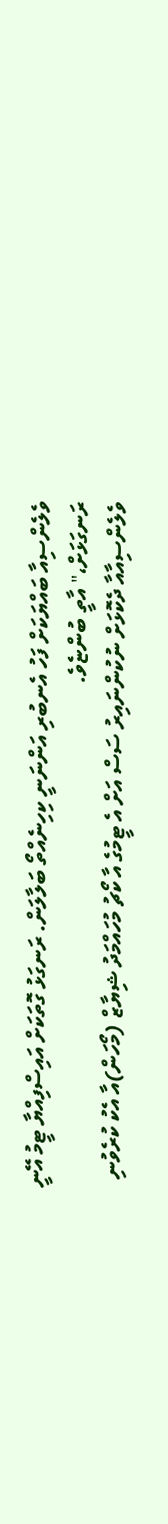ވެލެންސިއާ ބައްޔަކަށް ފަހު އެނބުރި އަންނަނީ ކިހިނެއްތޯ ބަލާލަން. ރަނގަޅު ގޮތަކަށް އައިސްފިއްޔާ ޓީމު އޭނީ ރަނގަޅަށް،" އާތީ ބުންޏެވެ.
ވެލެންސިއާއާ ދެކޮޅަށް ނުކުންނައިރު ސަސް އަށް އެ ޓީމުގެ އާ ކޯޗު މުހައްމަދު ޝިޔާޒް (މޯހަން)އާ އެކު ކުރެވުނި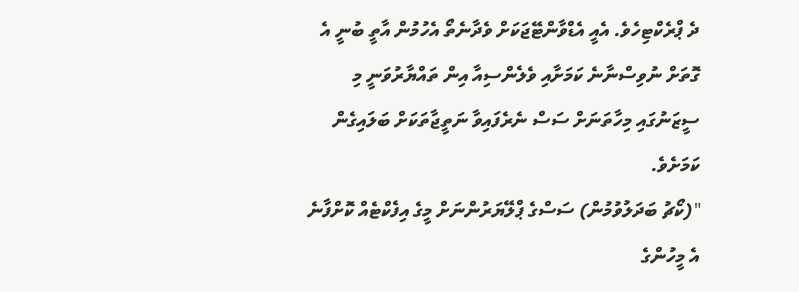ދެ ޕްރެކްޓިހެވެ. އެއީ އެޑްވާންޓޭޖަކަށް ވެދާނެތޯ އެހުމުން އާތީ ބުނީ އެ ގޮތަށް ނުވިސްނާނެ ކަމަށާއި ވެލެންސިއާ އިން ތައްޔާރުވަނީ މި ސީޒަނުގައި މިހާތަނަށް ސަސް ނެރެފައިވާ ނަތީޖާތަކަށް ބަލައިގެން ކަމަށެވެ.
"(ކޯޗު ބަދަލުވުމުން) ސަސްގެ ޕްލޭޔަރުންނަށް މީގެ އިފެކްޓެއް ކޮށްފާނެ އެ މީހުންގެ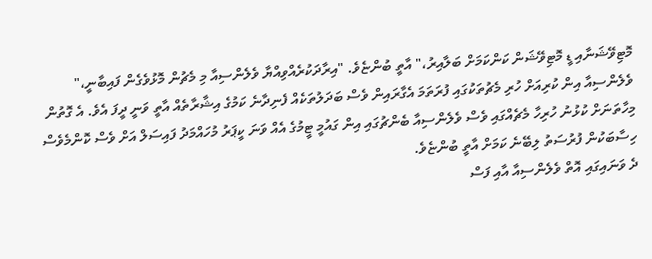މޮޓިވޭޝަނާއި ޑީ މޮޓިވޭޝަން ކަންކަމަށް ބަލާއިރު،" އާތީ ބުންޏެވެ. "އިރާދަކުރެއްވިއްޔާ ވެލެންސިއާ މި މެޗުން މޮޅުވެގެން ފައިބާނީ،"
ވެލެންސިއާ އިން ކުރިއަށް ހުރި މެޗުތަކުގައި ފުރަތަމަ އެގާރައިން ވެސް ބަދަލުތަކެއް ފެނިދާނެ ކަމުގެ އިޝާރާތެއް އާތީ ވަނީ ދީފަ އެވެ. އެ ގޮތުން މިހާތަނަށް ކުޅުނު ހުރިހާ މެޗެއްގައި ވެސް ވެލެންސިއާ ބެންޗުގައި އިން ގައުމީ ޓީމުގެ އެއް ވަނަ ކީޕަރު މުހައްމަދު ފައިސަލް އަށް ވެސް ކޮންމެވެސް ހިސާބަކުން ފުރުސަތު ލިބޭނެ ކަމަށް އާތީ ބުންޏެވެ.
ދެ ވަނައިގައި އޮތް ވެލެންސިއާ އާއި ފަސް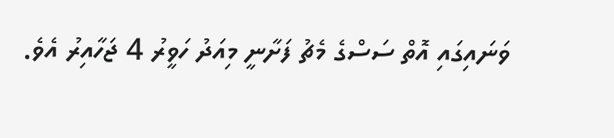ވަނައިގައި އޮތް ސަސްގެ މެޗު ފަށާނީ މިއަދު ހަވީރު 4 ޖަހާއިރު އެވެ.